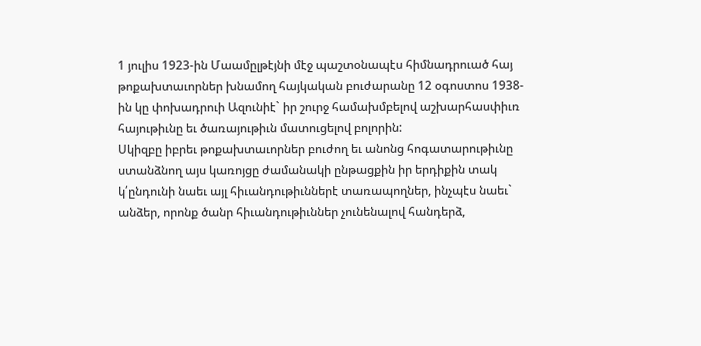1 յուլիս 1923-ին Մաամըլթէյնի մէջ պաշտօնապէս հիմնադրուած հայ թոքախտաւորներ խնամող հայկական բուժարանը 12 օգոստոս 1938-ին կը փոխադրուի Ազունիէ` իր շուրջ համախմբելով աշխարհասփիւռ հայութիւնը եւ ծառայութիւն մատուցելով բոլորին:
Սկիզբը իբրեւ թոքախտաւորներ բուժող եւ անոնց հոգատարութիւնը ստանձնող այս կառոյցը ժամանակի ընթացքին իր երդիքին տակ կ՛ընդունի նաեւ այլ հիւանդութիւններէ տառապողներ, ինչպէս նաեւ` անձեր, որոնք ծանր հիւանդութիւններ չունենալով հանդերձ,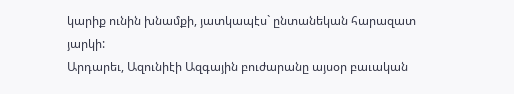կարիք ունին խնամքի, յատկապէս` ընտանեկան հարազատ յարկի:
Արդարեւ, Ազունիէի Ազգային բուժարանը այսօր բաւական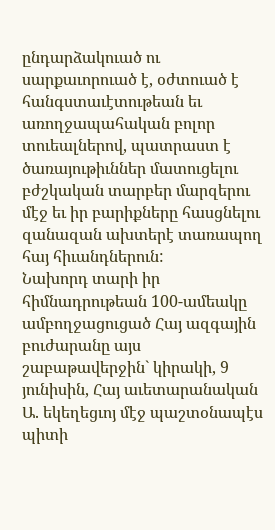ընդարձակուած ու սարքաւորուած է, օժտուած է հանգստաւէտութեան եւ առողջապահական բոլոր տուեալներով, պատրաստ է ծառայութիւններ մատուցելու բժշկական տարբեր մարզերու մէջ եւ իր բարիքները հասցնելու զանազան ախտերէ տառապող հայ հիւանդներուն:
Նախորդ տարի իր հիմնադրութեան 100-ամեակը ամբողջացուցած Հայ ազգային բուժարանը այս շաբաթավերջին` կիրակի, 9 յունիսին, Հայ աւետարանական Ա. եկեղեցւոյ մէջ պաշտօնապէս պիտի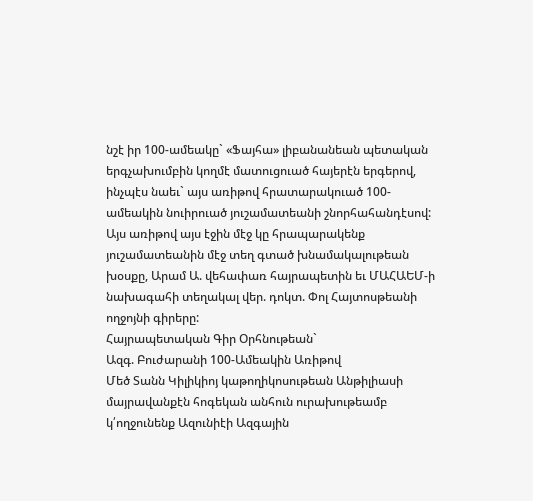նշէ իր 100-ամեակը` «Ֆայհա» լիբանանեան պետական երգչախումբին կողմէ մատուցուած հայերէն երգերով, ինչպէս նաեւ` այս առիթով հրատարակուած 100-ամեակին նուիրուած յուշամատեանի շնորհահանդէսով:
Այս առիթով այս էջին մէջ կը հրապարակենք յուշամատեանին մէջ տեղ գտած խնամակալութեան խօսքը, Արամ Ա. վեհափառ հայրապետին եւ ՄԱՀԱԵՄ-ի նախագահի տեղակալ վեր. դոկտ. Փոլ Հայտոսթեանի ողջոյնի գիրերը:
Հայրապետական Գիր Օրհնութեան`
Ազգ. Բուժարանի 100-Ամեակին Առիթով
Մեծ Տանն Կիլիկիոյ կաթողիկոսութեան Անթիլիասի մայրավանքէն հոգեկան անհուն ուրախութեամբ կ՛ողջունենք Ազունիէի Ազգային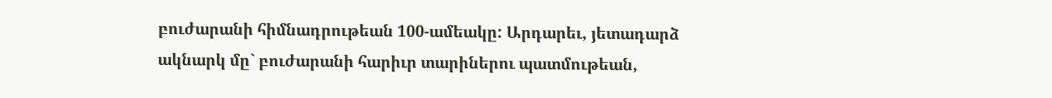բուժարանի հիմնադրութեան 100-ամեակը: Արդարեւ, յետադարձ ակնարկ մը` բուժարանի հարիւր տարիներու պատմութեան,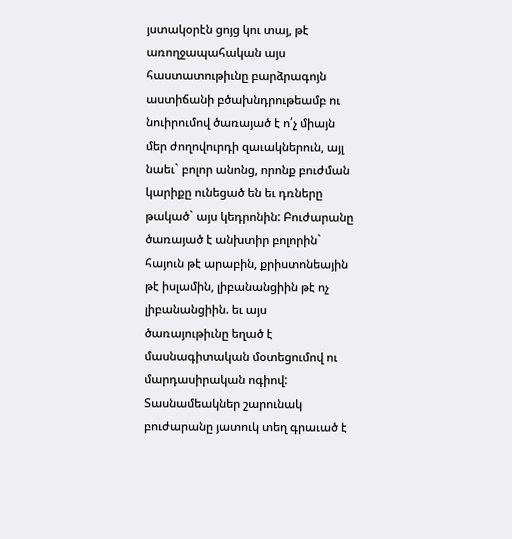յստակօրէն ցոյց կու տայ, թէ առողջապահական այս հաստատութիւնը բարձրագոյն աստիճանի բծախնդրութեամբ ու նուիրումով ծառայած է ո՛չ միայն մեր ժողովուրդի զաւակներուն, այլ նաեւ` բոլոր անոնց, որոնք բուժման կարիքը ունեցած են եւ դռները թակած` այս կեդրոնին: Բուժարանը ծառայած է անխտիր բոլորին` հայուն թէ արաբին, քրիստոնեային թէ իսլամին, լիբանանցիին թէ ոչ լիբանանցիին. եւ այս ծառայութիւնը եղած է մասնագիտական մօտեցումով ու մարդասիրական ոգիով: Տասնամեակներ շարունակ բուժարանը յատուկ տեղ գրաւած է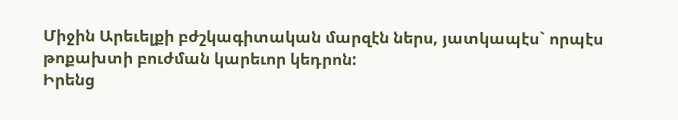Միջին Արեւելքի բժշկագիտական մարզէն ներս, յատկապէս` որպէս թոքախտի բուժման կարեւոր կեդրոն:
Իրենց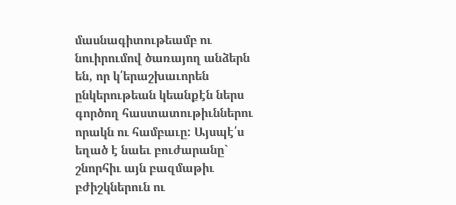մասնագիտութեամբ ու նուիրումով ծառայող անձերն են, որ կ՛երաշխաւորեն ընկերութեան կեանքէն ներս գործող հաստատութիւններու որակն ու համբաւը: Այսպէ՛ս եղած է նաեւ բուժարանը` շնորհիւ այն բազմաթիւ բժիշկներուն ու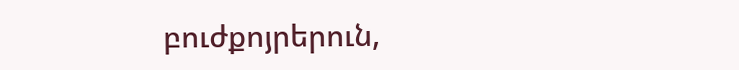բուժքոյրերուն,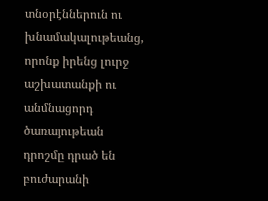տնօրէններուն ու խնամակալութեանց, որոնք իրենց լուրջ աշխատանքի ու անմնացորդ ծառայութեան դրոշմը դրած են բուժարանի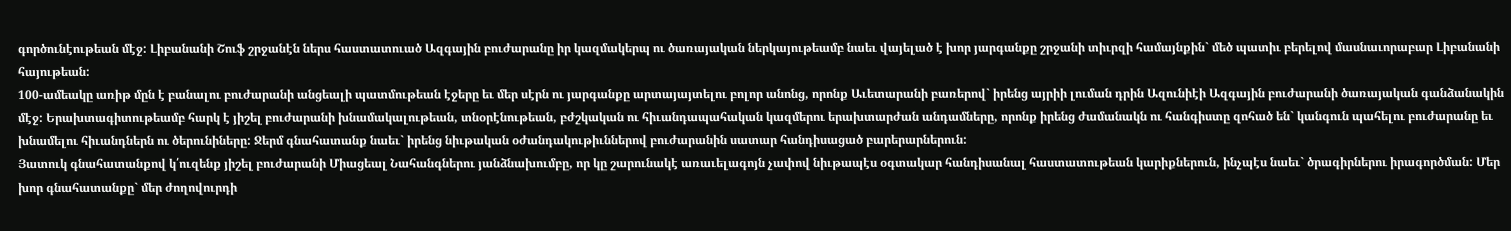գործունէութեան մէջ: Լիբանանի Շուֆ շրջանէն ներս հաստատուած Ազգային բուժարանը իր կազմակերպ ու ծառայական ներկայութեամբ նաեւ վայելած է խոր յարգանքը շրջանի տիւրզի համայնքին` մեծ պատիւ բերելով մասնաւորաբար Լիբանանի հայութեան:
100-ամեակը առիթ մըն է բանալու բուժարանի անցեալի պատմութեան էջերը եւ մեր սէրն ու յարգանքը արտայայտելու բոլոր անոնց, որոնք Աւետարանի բառերով` իրենց այրիի լուման դրին Ազունիէի Ազգային բուժարանի ծառայական գանձանակին մէջ: Երախտագիտութեամբ հարկ է յիշել բուժարանի խնամակալութեան, տնօրէնութեան, բժշկական ու հիւանդապահական կազմերու երախտարժան անդամները, որոնք իրենց ժամանակն ու հանգիստը զոհած են` կանգուն պահելու բուժարանը եւ խնամելու հիւանդներն ու ծերունիները: Ջերմ գնահատանք նաեւ` իրենց նիւթական օժանդակութիւններով բուժարանին սատար հանդիսացած բարերարներուն:
Յատուկ գնահատանքով կ՛ուզենք յիշել բուժարանի Միացեալ Նահանգներու յանձնախումբը, որ կը շարունակէ առաւելագոյն չափով նիւթապէս օգտակար հանդիսանալ հաստատութեան կարիքներուն, ինչպէս նաեւ` ծրագիրներու իրագործման: Մեր խոր գնահատանքը` մեր ժողովուրդի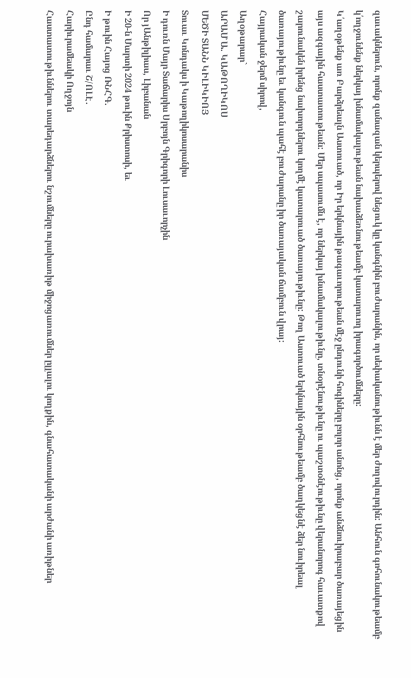զաւակներուն, որոնք զանազան կերպերով նեցուկ կը կանգնին բուժարանին, որ սեփականութիւնն է մեր ժողովուրդին: Անհուն գոհունակութեամբ կ՛ողջունենք ներկայ խնամակալութեան նախաձեռնութեամբ կատարուող իրագործումները:
Կ՛աղօթենք առ Բարձրեալն Աստուած, որ Իր երկնային թագաւորութեան մէջ ընդունի հոգիները բոլոր անոնց, որոնք անձնուիրաբար ծառայեցին այս ազգային հաստատութեան: Մեր սպասումն է, որ ներկայ խնամակալութիւնը, տնօրէնութիւնը ու պաշտօնէութիւնը վերանորոգ հաւատքով շարունակեն իրենց նախորդներու կողմէ կատարուած ծառայութիւնը: Թող Աստուած երկնային օրհնութեամբ ծաղկեցնէ ձեր նուիրեալ ծառայութիւնը եւ կանգուն պահէ բուժարանը իր ծառայական ճամբուն վրայ:
Հայրական ջերմ սիրով,
Աղօթարար`
ԱՐԱՄ Ա. ԿԱԹՈՂԻԿՈՍ
ՄԵԾԻ ՏԱՆՆ ԿԻԼԻԿԻՈՅ
Տուաւ Կոնդակս ի Կաթողիկոսարանիս
Ի դուռն Մայր Տաճարիս Սրբոյն Գրիգորի Լուսաւորչին
Որ յԱնթիլիաս, Լիբանան
Ի 20-ն Մարտի 2024 թուին Քրիստոսի, եւ
Ի թուին Հայոց ՌՆՀԳ.
Ընդ համարաւ Շ/ՈԼԷ.
Հարիւրամեակի Ողջոյն
Հաստատութիւններու տարեդարձներու նշումները ուրախառիթ միջոցառումներ ըլլալու կողքին, գնահատականի արժանի առիթներ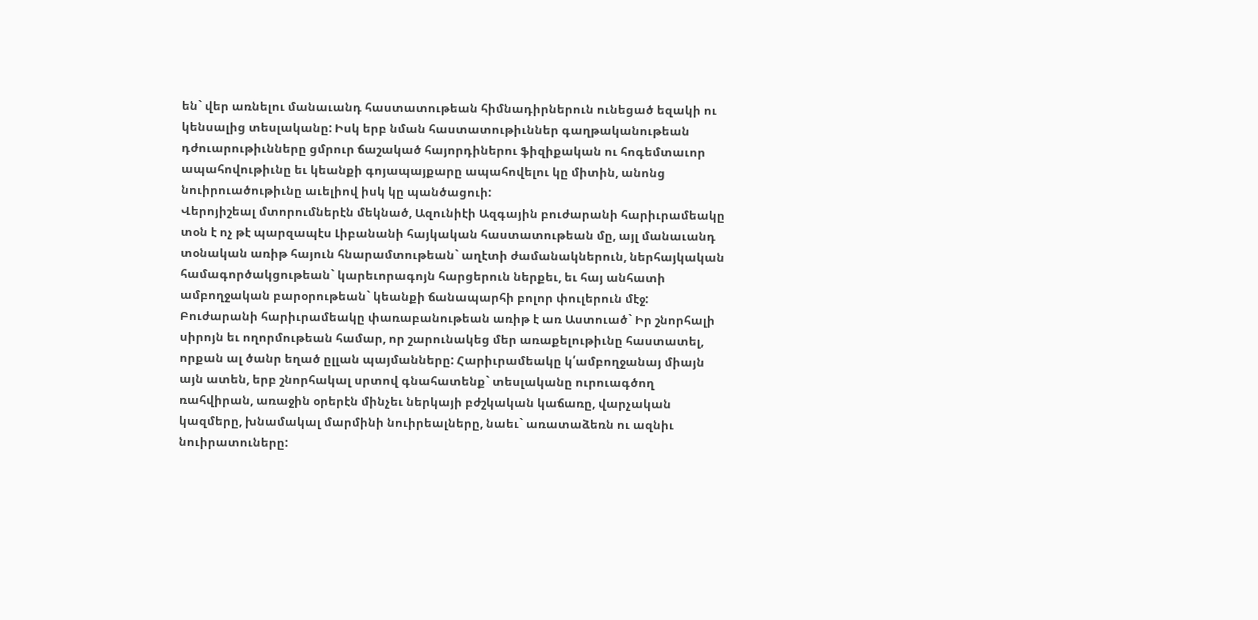են` վեր առնելու մանաւանդ հաստատութեան հիմնադիրներուն ունեցած եզակի ու կենսալից տեսլականը: Իսկ երբ նման հաստատութիւններ գաղթականութեան դժուարութիւնները ցմրուր ճաշակած հայորդիներու ֆիզիքական ու հոգեմտաւոր ապահովութիւնը եւ կեանքի գոյապայքարը ապահովելու կը միտին, անոնց նուիրուածութիւնը աւելիով իսկ կը պանծացուի:
Վերոյիշեալ մտորումներէն մեկնած, Ազունիէի Ազգային բուժարանի հարիւրամեակը տօն է ոչ թէ պարզապէս Լիբանանի հայկական հաստատութեան մը, այլ մանաւանդ տօնական առիթ հայուն հնարամտութեան` աղէտի ժամանակներուն, ներհայկական համագործակցութեան` կարեւորագոյն հարցերուն ներքեւ, եւ հայ անհատի ամբողջական բարօրութեան` կեանքի ճանապարհի բոլոր փուլերուն մէջ:
Բուժարանի հարիւրամեակը փառաբանութեան առիթ է առ Աստուած` Իր շնորհալի սիրոյն եւ ողորմութեան համար, որ շարունակեց մեր առաքելութիւնը հաստատել, որքան ալ ծանր եղած ըլլան պայմանները: Հարիւրամեակը կ՛ամբողջանայ միայն այն ատեն, երբ շնորհակալ սրտով գնահատենք` տեսլականը ուրուագծող ռահվիրան, առաջին օրերէն մինչեւ ներկայի բժշկական կաճառը, վարչական կազմերը, խնամակալ մարմինի նուիրեալները, նաեւ` առատաձեռն ու ազնիւ նուիրատուները: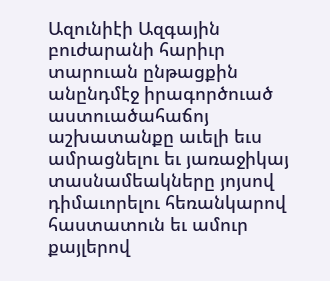Ազունիէի Ազգային բուժարանի հարիւր տարուան ընթացքին անընդմէջ իրագործուած աստուածահաճոյ աշխատանքը աւելի եւս ամրացնելու եւ յառաջիկայ տասնամեակները յոյսով դիմաւորելու հեռանկարով հաստատուն եւ ամուր քայլերով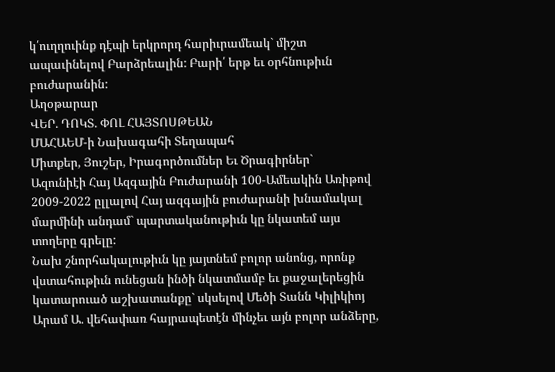կ՛ուղղուինք դէպի երկրորդ հարիւրամեակ` միշտ ապաւինելով Բարձրեալին: Բարի՛ երթ եւ օրհնութիւն բուժարանին:
Աղօթարար
ՎԵՐ. ԴՈԿՏ. ՓՈԼ ՀԱՅՏՈՍԹԵԱՆ
ՄԱՀԱԵՄ-ի Նախագահի Տեղապահ
Միտքեր, Յուշեր, Իրագործումներ Եւ Ծրագիրներ`
Ազունիէի Հայ Ազգային Բուժարանի 100-Ամեակին Առիթով
2009-2022 ըլլալով Հայ ազգային բուժարանի խնամակալ մարմինի անդամ` պարտականութիւն կը նկատեմ այս տողերը գրելը:
Նախ շնորհակալութիւն կը յայտնեմ բոլոր անոնց, որոնք վստահութիւն ունեցան ինծի նկատմամբ եւ քաջալերեցին կատարուած աշխատանքը` սկսելով Մեծի Տանն Կիլիկիոյ Արամ Ա. վեհափառ հայրապետէն մինչեւ այն բոլոր անձերը,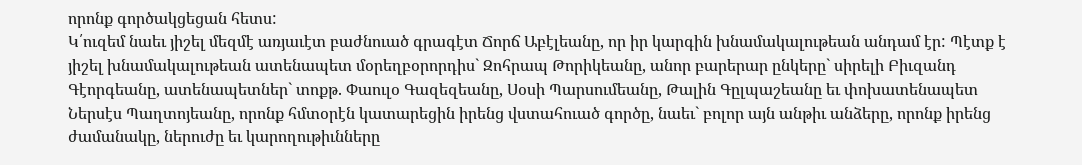որոնք գործակցեցան հետս:
Կ՛ուզեմ նաեւ յիշել մեզմէ առյաւէտ բաժնուած գրագէտ Ճորճ Աբէլեանը, որ իր կարգին խնամակալութեան անդամ էր: Պէտք է յիշել խնամակալութեան ատենապետ մօրեղբօրորդիս` Զոհրապ Թորիկեանը, անոր բարերար ընկերը` սիրելի Բիւզանդ Գէորգեանը, ատենապետներ` տոքթ. Փաուլօ Գազեզեանը, Սօսի Պարսումեանը, Թալին Գըլպաշեանը եւ փոխատենապետ Ներսէս Պաղտոյեանը, որոնք հմտօրէն կատարեցին իրենց վստահուած գործը, նաեւ` բոլոր այն անթիւ անձերը, որոնք իրենց ժամանակը, ներուժը եւ կարողութիւնները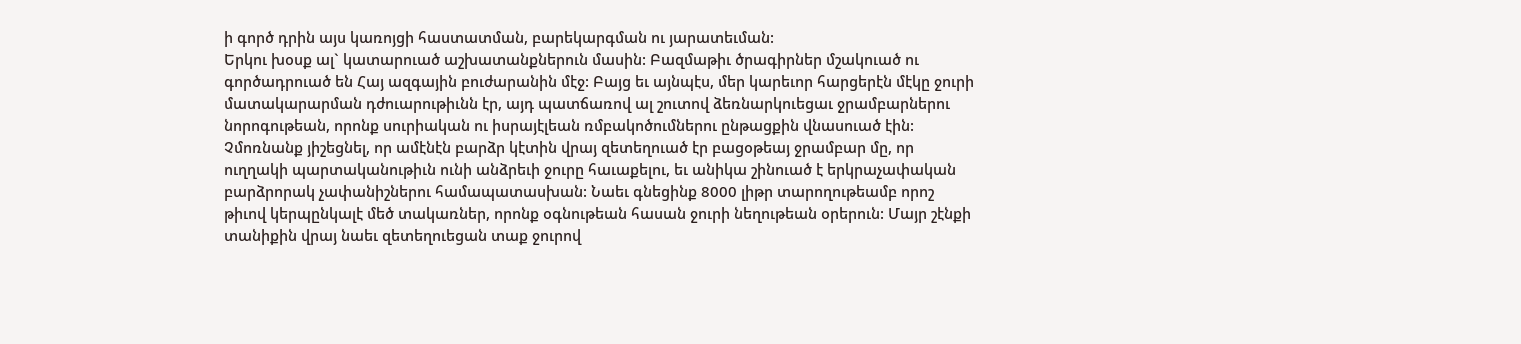ի գործ դրին այս կառոյցի հաստատման, բարեկարգման ու յարատեւման:
Երկու խօսք ալ` կատարուած աշխատանքներուն մասին: Բազմաթիւ ծրագիրներ մշակուած ու գործադրուած են Հայ ազգային բուժարանին մէջ: Բայց եւ այնպէս, մեր կարեւոր հարցերէն մէկը ջուրի մատակարարման դժուարութիւնն էր, այդ պատճառով ալ շուտով ձեռնարկուեցաւ ջրամբարներու նորոգութեան, որոնք սուրիական ու իսրայէլեան ռմբակոծումներու ընթացքին վնասուած էին: Չմոռնանք յիշեցնել, որ ամէնէն բարձր կէտին վրայ զետեղուած էր բացօթեայ ջրամբար մը, որ ուղղակի պարտականութիւն ունի անձրեւի ջուրը հաւաքելու, եւ անիկա շինուած է երկրաչափական բարձրորակ չափանիշներու համապատասխան: Նաեւ գնեցինք 8000 լիթր տարողութեամբ որոշ թիւով կերպընկալէ մեծ տակառներ, որոնք օգնութեան հասան ջուրի նեղութեան օրերուն: Մայր շէնքի տանիքին վրայ նաեւ զետեղուեցան տաք ջուրով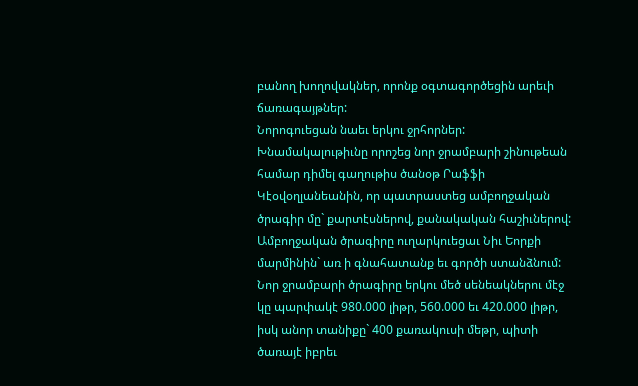բանող խողովակներ, որոնք օգտագործեցին արեւի ճառագայթներ:
Նորոգուեցան նաեւ երկու ջրհորներ: Խնամակալութիւնը որոշեց նոր ջրամբարի շինութեան համար դիմել գաղութիս ծանօթ Րաֆֆի Կէօվօղլանեանին, որ պատրաստեց ամբողջական ծրագիր մը` քարտէսներով, քանակական հաշիւներով: Ամբողջական ծրագիրը ուղարկուեցաւ Նիւ Եորքի մարմինին` առ ի գնահատանք եւ գործի ստանձնում: Նոր ջրամբարի ծրագիրը երկու մեծ սենեակներու մէջ կը պարփակէ 980.000 լիթր, 560.000 եւ 420.000 լիթր, իսկ անոր տանիքը` 400 քառակուսի մեթր, պիտի ծառայէ իբրեւ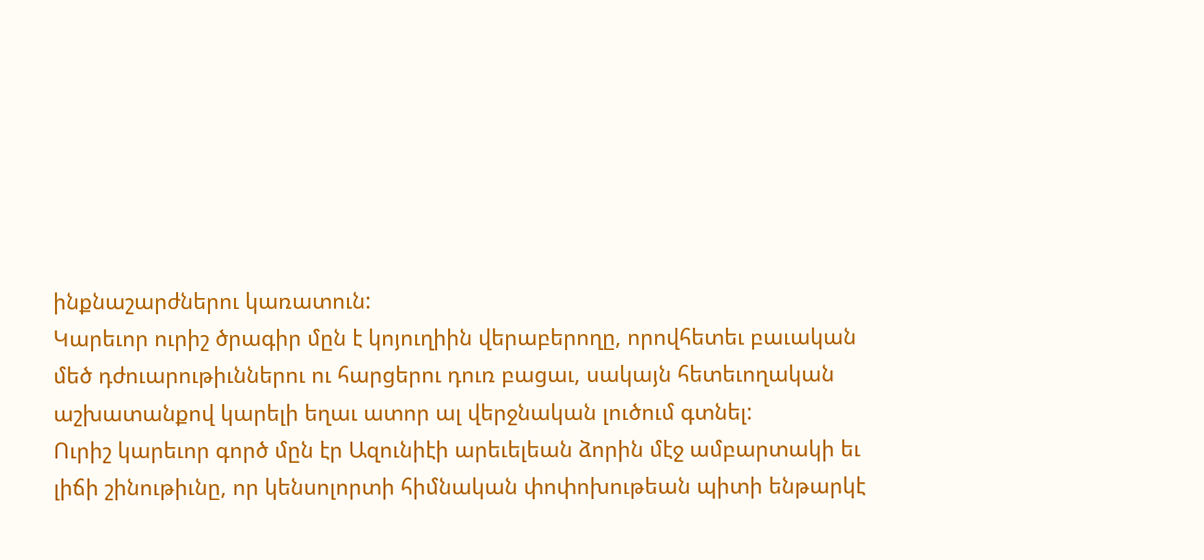ինքնաշարժներու կառատուն:
Կարեւոր ուրիշ ծրագիր մըն է կոյուղիին վերաբերողը, որովհետեւ բաւական մեծ դժուարութիւններու ու հարցերու դուռ բացաւ, սակայն հետեւողական աշխատանքով կարելի եղաւ ատոր ալ վերջնական լուծում գտնել:
Ուրիշ կարեւոր գործ մըն էր Ազունիէի արեւելեան ձորին մէջ ամբարտակի եւ լիճի շինութիւնը, որ կենսոլորտի հիմնական փոփոխութեան պիտի ենթարկէ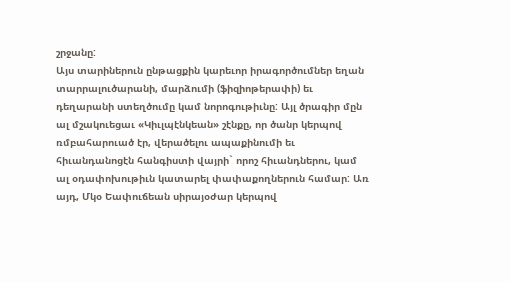շրջանը:
Այս տարիներուն ընթացքին կարեւոր իրագործումներ եղան տարրալուծարանի, մարձումի (ֆիզիոթերափի) եւ դեղարանի ստեղծումը կամ նորոգութիւնը: Այլ ծրագիր մըն ալ մշակուեցաւ «Կիւլպէնկեան» շէնքը, որ ծանր կերպով ռմբահարուած էր, վերածելու ապաքինումի եւ հիւանդանոցէն հանգիստի վայրի` որոշ հիւանդներու, կամ ալ օդափոխութիւն կատարել փափաքողներուն համար: Առ այդ, Մկօ Եափուճեան սիրայօժար կերպով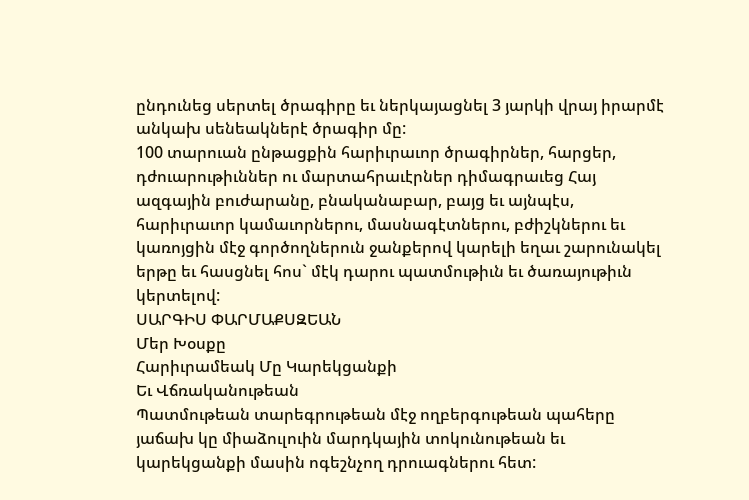ընդունեց սերտել ծրագիրը եւ ներկայացնել 3 յարկի վրայ իրարմէ անկախ սենեակներէ ծրագիր մը:
100 տարուան ընթացքին հարիւրաւոր ծրագիրներ, հարցեր, դժուարութիւններ ու մարտահրաւէրներ դիմագրաւեց Հայ ազգային բուժարանը, բնականաբար, բայց եւ այնպէս, հարիւրաւոր կամաւորներու, մասնագէտներու, բժիշկներու եւ կառոյցին մէջ գործողներուն ջանքերով կարելի եղաւ շարունակել երթը եւ հասցնել հոս` մէկ դարու պատմութիւն եւ ծառայութիւն կերտելով:
ՍԱՐԳԻՍ ՓԱՐՄԱՔՍԶԵԱՆ
Մեր Խօսքը
Հարիւրամեակ Մը Կարեկցանքի
Եւ Վճռականութեան
Պատմութեան տարեգրութեան մէջ ողբերգութեան պահերը յաճախ կը միաձուլուին մարդկային տոկունութեան եւ կարեկցանքի մասին ոգեշնչող դրուագներու հետ: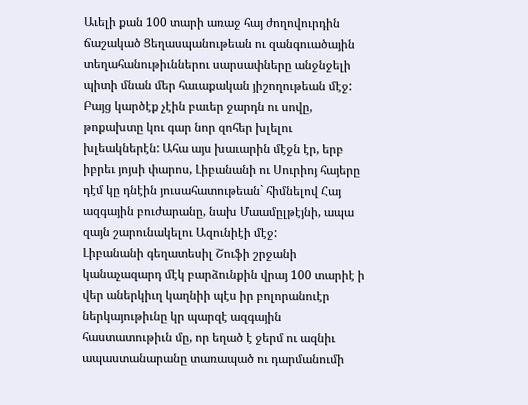Աւելի քան 100 տարի առաջ հայ ժողովուրդին ճաշակած Ցեղասպանութեան ու զանգուածային տեղահանութիւններու սարսափները անջնջելի պիտի մնան մեր հաւաքական յիշողութեան մէջ: Բայց կարծէք չէին բաւեր ջարդն ու սովը, թոքախտը կու գար նոր զոհեր խլելու խլեակներէն: Ահա այս խաւարին մէջն էր, երբ իբրեւ յոյսի փարոս, Լիբանանի ու Սուրիոյ հայերը դէմ կը դնէին յուսահատութեան` հիմնելով Հայ ազգային բուժարանը, նախ Մաամըլթէյնի, ապա զայն շարունակելու Ազունիէի մէջ:
Լիբանանի գեղատեսիլ Շուֆի շրջանի կանաչազարդ մէկ բարձունքին վրայ 100 տարիէ ի վեր աներկիւղ կաղնիի պէս իր բոլորանուէր ներկայութիւնը կր պարզէ ազգային հաստատութիւն մը, որ եղած է ջերմ ու ազնիւ ապաստանարանը տառապած ու դարմանումի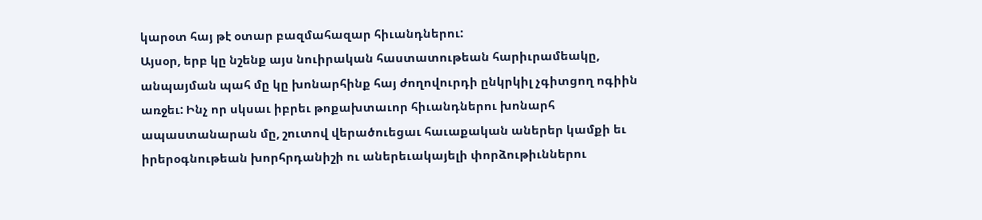կարօտ հայ թէ օտար բազմահազար հիւանդներու:
Այսօր, երբ կը նշենք այս նուիրական հաստատութեան հարիւրամեակը, անպայման պահ մը կը խոնարհինք հայ ժողովուրդի ընկրկիլ չգիտցող ոգիին առջեւ: Ինչ որ սկսաւ իբրեւ թոքախտաւոր հիւանդներու խոնարհ ապաստանարան մը, շուտով վերածուեցաւ հաւաքական աներեր կամքի եւ իրերօգնութեան խորհրդանիշի ու աներեւակայելի փորձութիւններու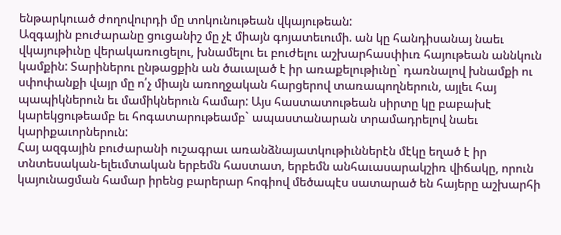ենթարկուած ժողովուրդի մը տոկունութեան վկայութեան:
Ազգային բուժարանը ցուցանիշ մը չէ միայն գոյատեւումի. ան կը հանդիսանայ նաեւ վկայութիւնը վերակառուցելու, խնամելու եւ բուժելու աշխարհասփիւռ հայութեան աննկուն կամքին: Տարիներու ընթացքին ան ծաւալած է իր առաքելութիւնը` դառնալով խնամքի ու սփոփանքի վայր մը ո՛չ միայն առողջական հարցերով տառապողներուն, այլեւ հայ պապիկներուն եւ մամիկներուն համար: Այս հաստատութեան սիրտը կը բաբախէ կարեկցութեամբ եւ հոգատարութեամբ` ապաստանարան տրամադրելով նաեւ կարիքաւորներուն:
Հայ ազգային բուժարանի ուշագրաւ առանձնայատկութիւններէն մէկը եղած է իր տնտեսական-ելեւմտական երբեմն հաստատ, երբեմն անհաւասարակշիռ վիճակը, որուն կայունացման համար իրենց բարերար հոգիով մեծապէս սատարած են հայերը աշխարհի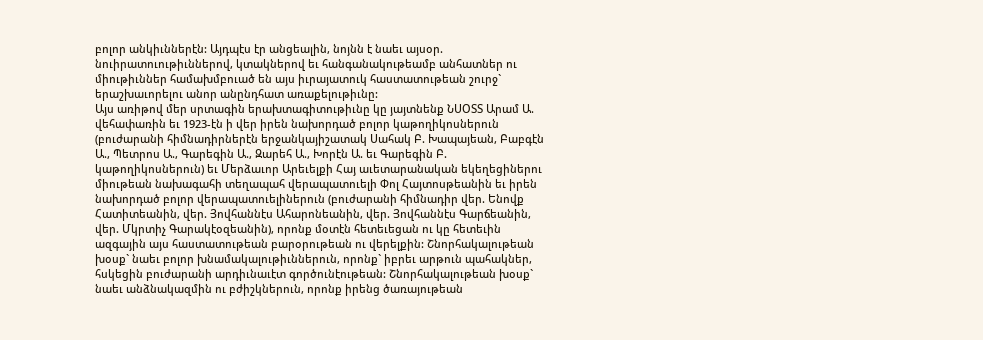բոլոր անկիւններէն: Այդպէս էր անցեալին, նոյնն է նաեւ այսօր. նուիրատուութիւններով, կտակներով եւ հանգանակութեամբ անհատներ ու միութիւններ համախմբուած են այս իւրայատուկ հաստատութեան շուրջ` երաշխաւորելու անոր անընդհատ առաքելութիւնը:
Այս առիթով մեր սրտագին երախտագիտութիւնը կը յայտնենք ՆՍՕՏՏ Արամ Ա. վեհափառին եւ 1923-էն ի վեր իրեն նախորդած բոլոր կաթողիկոսներուն (բուժարանի հիմնադիրներէն երջանկայիշատակ Սահակ Բ. Խապայեան, Բաբգէն Ա., Պետրոս Ա., Գարեգին Ա., Զարեհ Ա., Խորէն Ա. եւ Գարեգին Բ. կաթողիկոսներուն) եւ Մերձաւոր Արեւելքի Հայ աւետարանական եկեղեցիներու միութեան նախագահի տեղապահ վերապատուելի Փոլ Հայտոսթեանին եւ իրեն նախորդած բոլոր վերապատուելիներուն (բուժարանի հիմնադիր վեր. Ենովք Հատիտեանին, վեր. Յովհաննէս Ահարոնեանին, վեր. Յովհաննէս Գարճեանին, վեր. Մկրտիչ Գարակէօզեանին), որոնք մօտէն հետեւեցան ու կը հետեւին ազգային այս հաստատութեան բարօրութեան ու վերելքին: Շնորհակալութեան խօսք` նաեւ բոլոր խնամակալութիւններուն, որոնք` իբրեւ արթուն պահակներ, հսկեցին բուժարանի արդիւնաւէտ գործունէութեան: Շնորհակալութեան խօսք` նաեւ անձնակազմին ու բժիշկներուն, որոնք իրենց ծառայութեան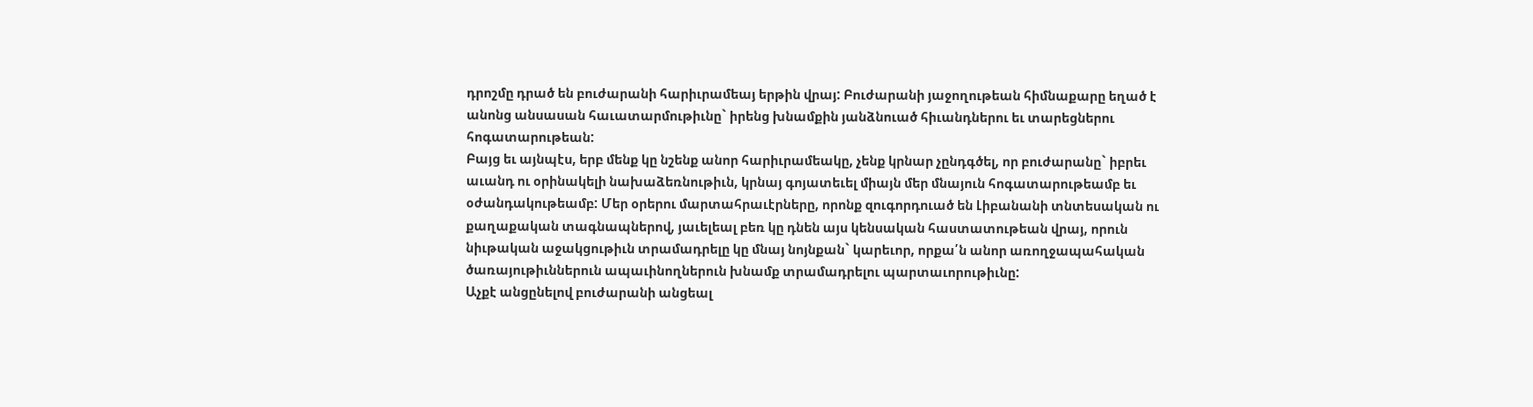դրոշմը դրած են բուժարանի հարիւրամեայ երթին վրայ: Բուժարանի յաջողութեան հիմնաքարը եղած է անոնց անսասան հաւատարմութիւնը` իրենց խնամքին յանձնուած հիւանդներու եւ տարեցներու հոգատարութեան:
Բայց եւ այնպէս, երբ մենք կը նշենք անոր հարիւրամեակը, չենք կրնար չընդգծել, որ բուժարանը` իբրեւ աւանդ ու օրինակելի նախաձեռնութիւն, կրնայ գոյատեւել միայն մեր մնայուն հոգատարութեամբ եւ օժանդակութեամբ: Մեր օրերու մարտահրաւէրները, որոնք զուգորդուած են Լիբանանի տնտեսական ու քաղաքական տագնապներով, յաւելեալ բեռ կը դնեն այս կենսական հաստատութեան վրայ, որուն նիւթական աջակցութիւն տրամադրելը կը մնայ նոյնքան` կարեւոր, որքա՛ն անոր առողջապահական ծառայութիւններուն ապաւինողներուն խնամք տրամադրելու պարտաւորութիւնը:
Աչքէ անցընելով բուժարանի անցեալ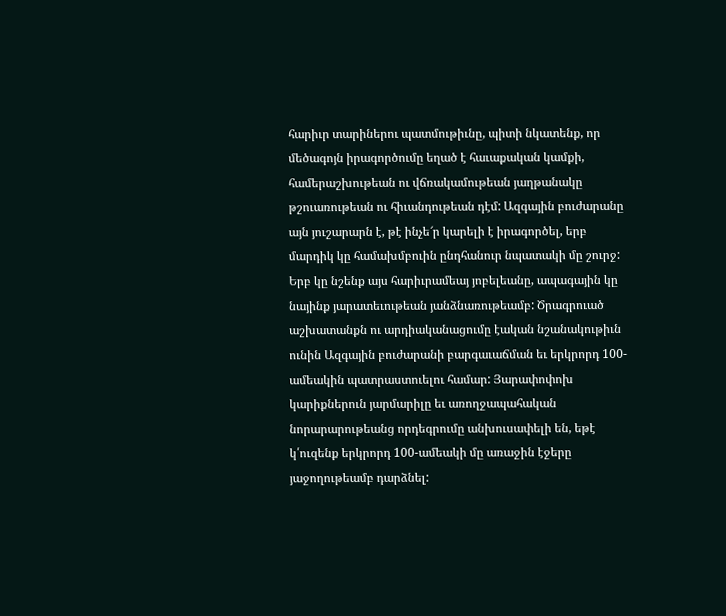հարիւր տարիներու պատմութիւնը, պիտի նկատենք, որ մեծագոյն իրագործումը եղած է հաւաքական կամքի, համերաշխութեան ու վճռակամութեան յաղթանակը թշուառութեան ու հիւանդութեան դէմ: Ազգային բուժարանը այն յուշարարն է, թէ ինչե՜ր կարելի է իրագործել, երբ մարդիկ կը համախմբուին ընդհանուր նպատակի մը շուրջ:
Երբ կը նշենք այս հարիւրամեայ յոբելեանը, ապագային կը նայինք յարատեւութեան յանձնառութեամբ: Ծրագրուած աշխատանքն ու արդիականացումը էական նշանակութիւն ունին Ազգային բուժարանի բարգաւաճման եւ երկրորդ 100-ամեակին պատրաստուելու համար: Յարափոփոխ կարիքներուն յարմարիլը եւ առողջապահական նորարարութեանց որդեգրումը անխուսափելի են, եթէ կ՛ուզենք երկրորդ 100-ամեակի մը առաջին էջերը յաջողութեամբ դարձնել: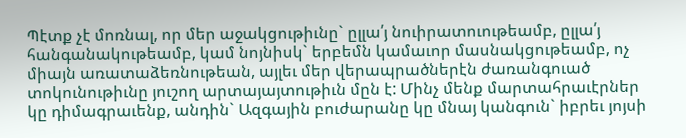Պէտք չէ մոռնալ, որ մեր աջակցութիւնը` ըլլա՛յ նուիրատուութեամբ, ըլլա՛յ հանգանակութեամբ, կամ նոյնիսկ` երբեմն կամաւոր մասնակցութեամբ, ոչ միայն առատաձեռնութեան, այլեւ մեր վերապրածներէն ժառանգուած տոկունութիւնը յուշող արտայայտութիւն մըն է: Մինչ մենք մարտահրաւէրներ կը դիմագրաւենք, անդին` Ազգային բուժարանը կը մնայ կանգուն` իբրեւ յոյսի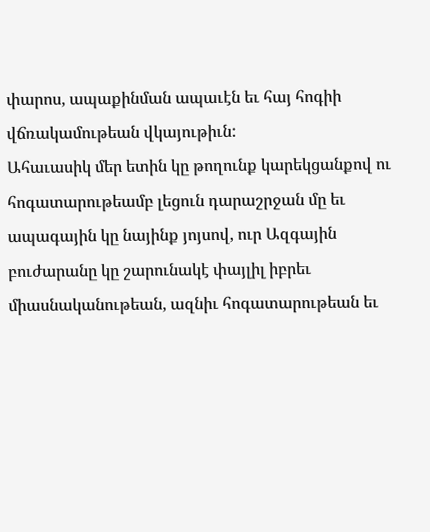փարոս, ապաքինման ապաւէն եւ հայ հոգիի վճռակամութեան վկայութիւն:
Ահաւասիկ մեր ետին կը թողունք կարեկցանքով ու հոգատարութեամբ լեցուն դարաշրջան մը եւ ապագային կը նայինք յոյսով, ուր Ազգային բուժարանը կը շարունակէ փայլիլ իբրեւ միասնականութեան, ազնիւ հոգատարութեան եւ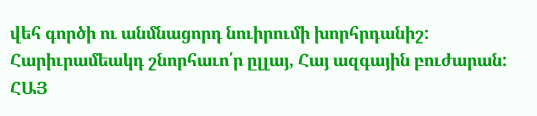վեհ գործի ու անմնացորդ նուիրումի խորհրդանիշ:
Հարիւրամեակդ շնորհաւո՛ր ըլլայ, Հայ ազգային բուժարան:
ՀԱՅ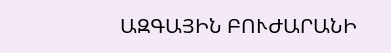ԱԶԳԱՅԻՆ ԲՈՒԺԱՐԱՆԻ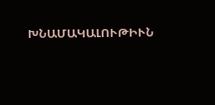ԽՆԱՄԱԿԱԼՈՒԹԻՒՆ